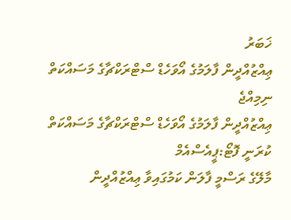ޚަބަރު
ޢިއްޒުއްދީން ފާލަމުގެ އޯވަހެޑް ސްޓްރަކްޗާގެ މަސައްކަތް ނިމިއްޖެ
ޢިއްޒުއްދީން ފާލަމުގެ އޯވަހެޑް ސްޓްރަކްޗާގެ މަސައްކަތް ކުރަނީ ފޮޓޯ:ޕީއެސްއެމް
މާލޭގެ ރަސްމީ ފާލަން ކަމުގައިވާ ޢިއްޒުއްދީން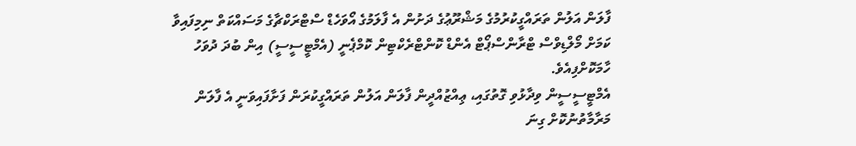ފާލަން އަލުން ތަރައްގީކުރުމުގެ މަޝްރޫޢުގެ ދަށުން އެ ފާލަމުގެ އޯވަހެޑް ސްޓްރަކްޗާގެ މަސައްކަތް ނިމިފައިވާ ކަމަށް މޯލްޑިވްސް ޓްރާންސްޕޯޓް އެންޑް ކޮންޓްރެކްޓިން ކޮމްޕެނީ (އެމްޓީސީސީ) އިން ބުދަ ދުވަހު ހާމަކޮށްފިއެވެ.
އެމްޓީސީސީން ވިދާޅުވި ގޮތުގައި، ޢިއްޒުއްދީން ފާލަން އަލުން ތަރައްގީކުރަން ފަށާފައިވަނީ އެ ފާލަން މަރާމާތުނުކޮށް ގިނަ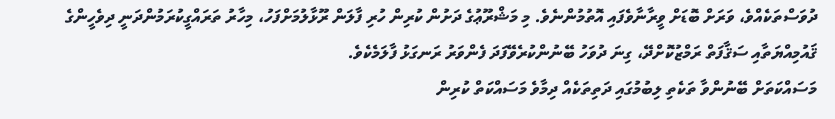ދުވަސްތަކެއްވެ، ވަރަށް ބޮޑަށް ވީރާނާވެފައި އޮތުމުންނެވެ. މި މަޝްރޫޢުގެ ދަށުން ކުރިން ހުރި ފާލަން ރޫޅާލުމަށްފަހު، މިހާރު ތަރައްގީކުރަމުންދަނީ ދިވެހީންގެ ޤައުމިއްޔަތާއި ސަޤާފަތް ރަމްޒުކޮށްދޭ، ގިނަ ދުވަހު ބޭނުންކުރެވޭފަދަ ފެންވަރު ރަނގަޅު ފާލަމެކެވެ.
މަސައްކަތަށް ބޭނުންވާ ތަކެތި ލިބުމުގައި ދަތިތަކެއް ދިމާވެ މަސައްކަތް ކުރިން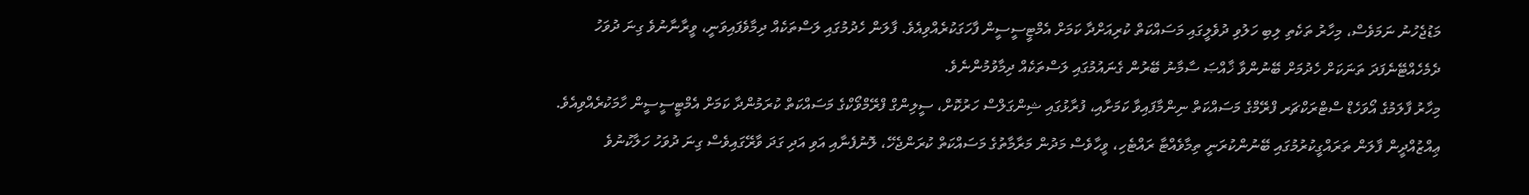މަޑުޖެހުނު ނަމަވެސް، މިހާރު ތަކެތި ލިބި ހަލުވި ދުވެލީގައި މަސައްކަތް ކުރިއަށްދާ ކަމަށް އެމްޓީސީސީން ފާހަގަކުރެއްވިއެވެ. ފާލަން ހެދުމުގައި ލަސްތަކެއް ދިމާވެފައިވަނީ، ވީރާނާނުވެ ގިނަ ދުވަހު ދެމެހެއްޓޭނެފަދަ ތަނަކަށް ހެދުމަށް ބޭނުންވާ ޚާއްޞަ ސާމާނު ބޭރުން ގެނައުމުގައި ލަސްތަކެއް ދިމާވުމުންނެވެ.
މިހާރު ފާލަމުގެ އޯވަހެޑް ސްޓްރަކްޗަރ ފްރޭމްގެ މަސައްކަތް ނިންމާފައިވާ ކަމަށާއި، ފުރާޅުގައި ޝިންގަލްސް ހަރުކޮށް، ސީލިންގް ފްރޭމްވޯކްގެ މަސައްކަތް ކުރަމުންދާ ކަމަށް އެމްޓީސީސީން ހާމަކުރެއްވިއެވެ.
ޢިއްޒުއްދީން ފާލަން ތަރައްގީކުރުމުގައި ބޭނުންކުރަނީ ތިމާވެއްޓާ ރައްޓެހި، ވީހާވެސް މަދުން މަރާމާތުގެ މަސައްކަތް ކުރަންޖެހޭ، ލޮނުފެނާއި އަވި އަދި ގަދަ ވާރޭގައިވެސް ގިނަ ދުވަހު ހަލާކުނުވެ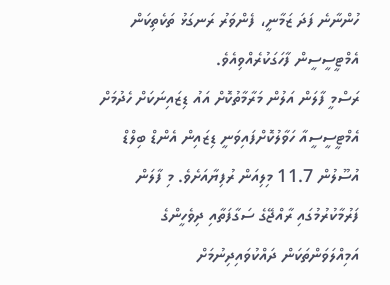ހުންނާނެ ފަދަ ޒަމާނީ، ފެންވަރު ރަނގަޅު ތަކެތިކަން އެމްޓީސީސީން ފާހަގަކުރެއްވިއެވެ.
ރަސްމީ ފާލަން އަލުން މަރާމާތުކޮށް އައު ޑިޒައިނަކަށް ހެދުމަށް އެމްޓީސީސީއާ ހަވާލުކޮށްފައިވަނީ ޑިޒައިން އެންޑް ބިލްޑް އުސޫލުން 11.7 މިލިއަން ރުފިޔާއަށެވެ. މި ފާލަން ފަރުމާކުރުމުގައި ރާއްޖޭގެ ސަގާފަތާއި ދިވެހީންގެ އަމިއްލަވަންތަކަން ދައްކުވައިދިނުމަށް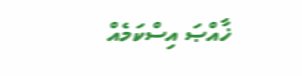ޚާއްޞަ އިސްކަމެއް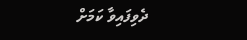ދެވިފައިވާ ކަމަށް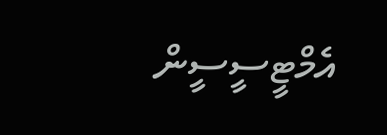އެމްޓީސީސީން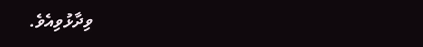ވިދާޅުވިއެވެ.